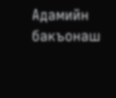Адамийн бакъонаш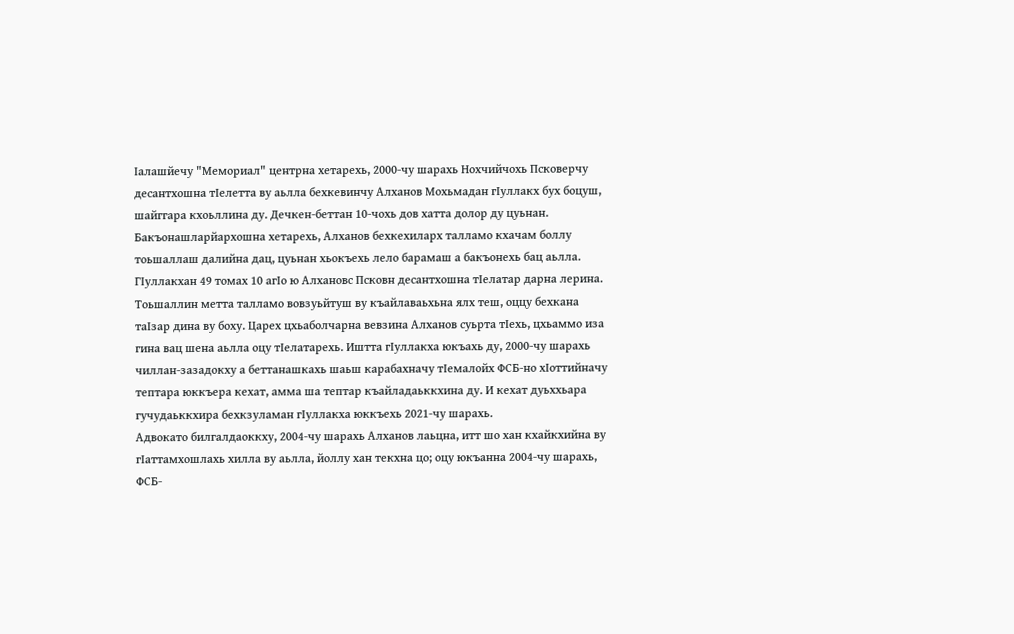Iалашйечу "Мемориал" центрна хетарехь, 2000-чу шарахь Нохчийчохь Псковерчу десантхошна тIелетта ву аьлла бехкевинчу Алханов Мохьмадан гIуллакх бух боцуш, шайггара кхоьллина ду. Дечкен-беттан 10-чохь дов хатта долор ду цуьнан.
Бакъонашларйархошна хетарехь, Алханов бехкехиларх талламо кхачам боллу тоьшаллаш далийна дац, цуьнан хьокъехь лело барамаш а бакъонехь бац аьлла.
ГIуллакхан 49 томах 10 агIо ю Алхановс Псковн десантхошна тIелатар дарна лерина. Тоьшаллин метта талламо вовзуьйтуш ву къайлаваьхьна ялх теш, оццу бехкана таIзар дина ву боху. Царех цхьаболчарна вевзина Алханов суьрта тIехь, цхьаммо иза гина вац шена аьлла оцу тIелатарехь. Иштта гIуллакха юкъахь ду, 2000-чу шарахь чиллан-зазадокху а беттанашкахь шаьш карабахначу тIемалойх ФСБ-но хIоттийначу тептара юккъера кехат, амма ша тептар къайладаьккхина ду. И кехат дуьххьара гучудаьккхира бехкзуламан гIуллакха юккъехь 2021-чу шарахь.
Адвокато билгалдаоккху, 2004-чу шарахь Алханов лаьцна, итт шо хан кхайкхийна ву гIаттамхошлахь хилла ву аьлла, йоллу хан текхна цо; оцу юкъанна 2004-чу шарахь, ФСБ-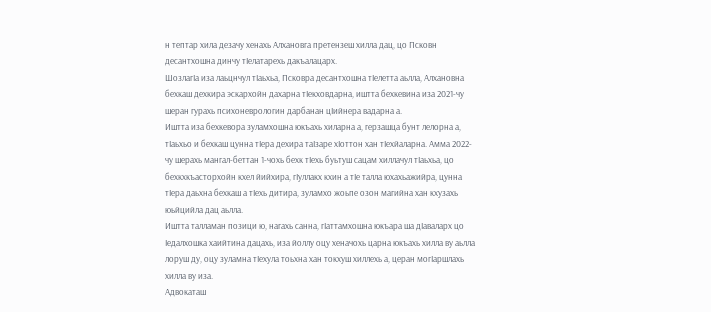н тептар хила дезачу хенахь Алхановга претензеш хилла дац, цо Псковн десантхошна динчу тIелатарехь дакъалацарх.
ШозлагIа иза лаьцнчул тIаьхьа, Псковра десантхошна тIелетта аьлла, Алхановна бехкаш дехкира эскархойн дахарна тIекховдарна, иштта бехкевина иза 2021-чу шеран гурахь психоневрологин дарбанан цIийнера вадарна а.
Иштта иза бехкевора зуламхошна юкъахь хиларна а, герзашца бунт лелорна а, тIаьхьо и бехкаш цунна тIера дехира таIзаре хIоттон хан тIехйаларна. Амма 2022-чу шерахь мангал-беттан 1-чохь бехк тIехь буьтуш сацам хиллачул тIаьхьа, цо бехкхкъасторхойн кхел йийхира, гIуллакх кхин а тIе талла юхахьажийра, цунна тIера даьхна бехкаш а тIехь дитира, зуламхо жоьпе озон магийна хан кхузахь юьйцийла дац аьлла.
Иштта талламан позици ю, нагахь санна, гIаттамхошна юкъара ша дIаваларх цо Iедалхошка хаийтина дацахь, иза йоллу оцу хеначохь царна юкъахь хилла ву аьлла лоруш ду, оцу зуламна тIехула тоьхна хан токхуш хиллехь а, церан могIаршлахь хилла ву иза.
Адвокаташ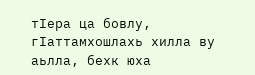тIера ца бовлу, гIаттамхошлахь хилла ву аьлла, бехк юха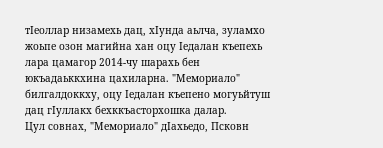тIеоллар низамехь дац, хIунда аьлча, зуламхо жоьпе озон магийна хан оцу Iедалан къепехь лара цамагор 2014-чу шарахь бен юкъадаьккхина цахиларна. "Мемориало" билгалдоккху, оцу Iедалан къепено могуьйтуш дац гIуллакх бехккъасторхошка далар.
Цул совнах, "Мемориало" дIахьедо, Псковн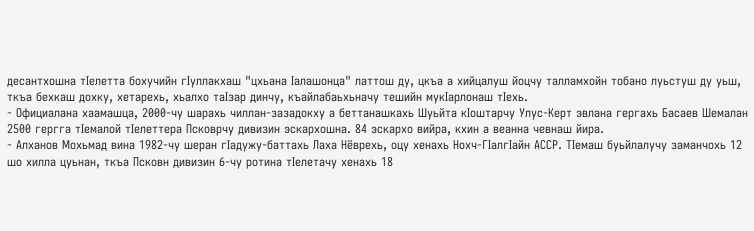десантхошна тIелетта бохучийн гIуллакхаш "цхьана Iалашонца" латтош ду, цкъа а хийцалуш йоцчу талламхойн тобано луьстуш ду уьш, ткъа бехкаш дохку, хетарехь, хьалхо таIзар динчу, къайлабаьхьначу тешийн мукIарлонаш тIехь.
- Официалана хаамашца, 2000-чу шарахь чиллан-зазадокху а беттанашкахь Шуьйта кIоштарчу Улус-Керт эвлана гергахь Басаев Шемалан 2500 гергга тIемалой тIелеттера Псковрчу дивизин эскархошна. 84 эскархо вийра, кхин а веанна чевнаш йира.
- Алханов Мохьмад вина 1982-чу шеран гIадужу-баттахь Лаха Нёврехь, оцу хенахь Нохч-ГIалгIайн АССР. ТIемаш буьйлалучу заманчохь 12 шо хилла цуьнан, ткъа Псковн дивизин 6-чу ротина тIелетачу хенахь 18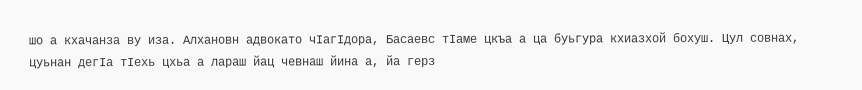шо а кхачанза ву иза. Алхановн адвокато чIагIдора, Басаевс тIаме цкъа а ца буьгура кхиазхой бохуш. Цул совнах, цуьнан дегIа тIехь цхьа а лараш йац чевнаш йина а, йа герз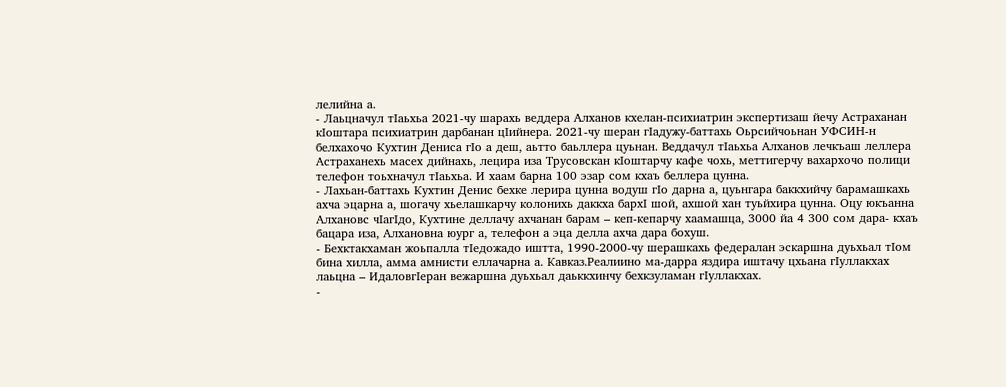лелийна а.
- Лаьцначул тIаьхьа 2021-чу шарахь веддера Алханов кхелан-психиатрин экспертизаш йечу Астраханан кIоштара психиатрин дарбанан цIийнера. 2021-чу шеран гIадужу-баттахь Оьрсийчоьнан УФСИН-н белхахочо Кухтин Дениса гIо а деш, аьтто баьллера цуьнан. Веддачул тIаьхьа Алханов лечкъаш леллера Астраханехь масех дийнахь, лецира иза Трусовскан кIоштарчу кафе чохь, меттигерчу вахархочо полици телефон тоьхначул тIаьхьа. И хаам барна 100 эзар сом кхаъ беллера цунна.
- Лахьан-баттахь Кухтин Денис бехке лерира цунна водуш гIо дарна а, цуьнгара баккхийчу барамашкахь ахча эцарна а, шогачу хьелашкарчу колонихь даккха бархI шой, ахшой хан туьйхира цунна. Оцу юкъанна Алхановс чIагIдо, Кухтине деллачу ахчанан барам – кеп-кепарчу хаамашца, 3000 йа 4 300 сом дара- кхаъ бацара иза, Алхановна юург а, телефон а эца делла ахча дара бохуш.
- Бехктакхаман жоьпалла тIедожадо иштта, 1990-2000-чу шерашкахь федералан эскаршна дуьхьал тIом бина хилла, амма амнисти еллачарна а. Кавказ.Реалиино ма-дарра яздира иштачу цхьана гIуллакхах лаьцна – ИдаловгIеран вежаршна дуьхьал даьккхинчу бехкзуламан гIуллакхах.
-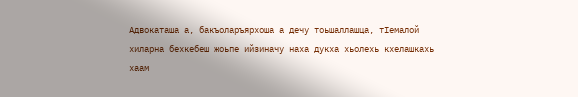Адвокаташа а, бакъоларъярхоша а дечу тоьшаллашца, тIемалой хиларна бехкебеш жоьпе ийзиначу наха дукха хьолехь кхелашкахь хаам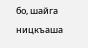бо, шайга ницкъаша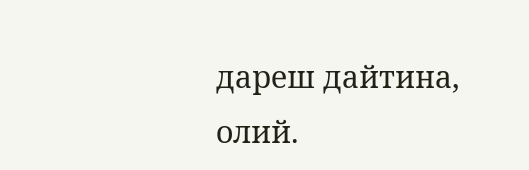дареш дайтина, олий.